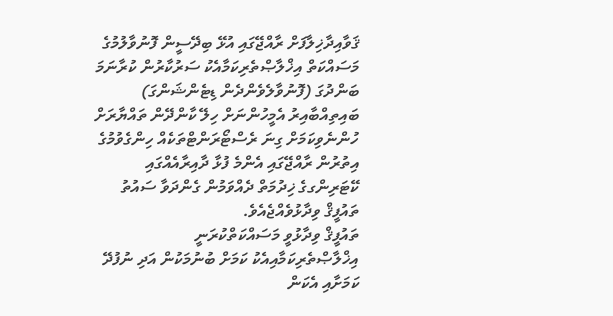ޤަވާއިދާޚިލާފަށް ރާއްޖޭގައި އުޅޭ ބިދޭސީން ފޮނުވާލުމުގެ މަސައްކަތް އިޚްލާޞްތެރިކަމާއެކު ސަރުކާރުން ކުރާނަމަ ބަންދުގަ (ފޮނުވާލެވެންދެން ޑިޓެންޝަންގަ) ބައިތިއްބާއިރު އެމީހުންނަށް ހިލޭ ކާންދޭން ތައްޔާރަށް ހުންނެވިކަމަށް ގިނަ ރެސްޓޯރަންޓްތަކެއް ހިންގެވުމުގެ އިތުރުން ރާއްޖޭގައި އެންމެ ފުޅާ ދާއިރާއެއްގައި ކޭޓަރިންގގެ ޚިދުމަތް ދެއްވަމުން ގެންދަވާ ސައުތު ތައުފީޤް ވިދާޅުވެއްޖެއެވެ.
ތައުފީޤް ވިދާޅުވީ މަސައްކަތްކުރަނީ އިޚްލާޞްތެރިކަމާއިއެކު ކަމަށް ބުނުމަކުން އަދި ނުފުދޭ ކަމަށާއި އެކަން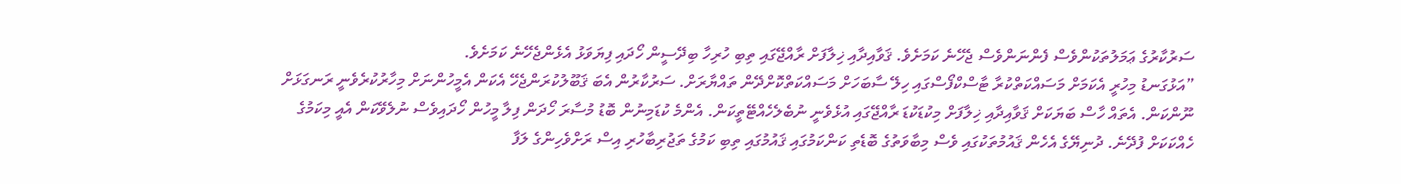ސަރުކާރުގެ ޢަމަލުތަކުންވެސް ފެންނަންވެސް ޖެހޭނެ ކަމަށެވެ. ޤަވާއިދާއި ޚިލާފަށް ރާއްޖޭގައި ތިބި ހުރިހާ ބިދޭސީން ހޯދައި ފިޔަވަޅު އެޅެންޖެހޭނެ ކަމަށެވެ.
”އަޅުގަނޑު މިހުރީ އެކަމަށް މަސައްކަތްކުރާ ޓާސްކްފޯސްގައި ހިލޭ ސާބަހަށް މަސައްކަތްކޮށްދޭން ތައްޔާރަށް. ސަރުކާރުން އެބަ ޤަބޫލުކުރަންޖެހޭ އެކަން އެމީހުންނަށް މިހާރުކުރެވެނީ ރަނގަޅަށް ނޫންކަން. އެތައް ހާސް ބަޔަކަށް ޤަވާއިދާއި ޚިލާފަށް މިކުޑަކުޑަ ރާއްޖޭގައި އުޅެވެނީ ނުބެލެހެއްޓޭތީކަން. އެންމެ ކުޑަމިނުން ބޮޑު މުސާރަ ހޯދަން ފިލާ މީހުން ހޯދައިވެސް ނުލެވޭކަން އެއީ މިކަމުގެ ހެއްކަކަށް ފުދޭނެ. ދުނިޔޭގެ އެހެން ޤައުމުތަކުގައި ވެސް މިބާވަތުގެ ބޮޑެތި ކަންކަމުގައި ޤައުމުގައި ތިބި ކަމުގެ ތަޖުރިބާހުރި އިސް ރަށްވެހިންގެ ލަފާ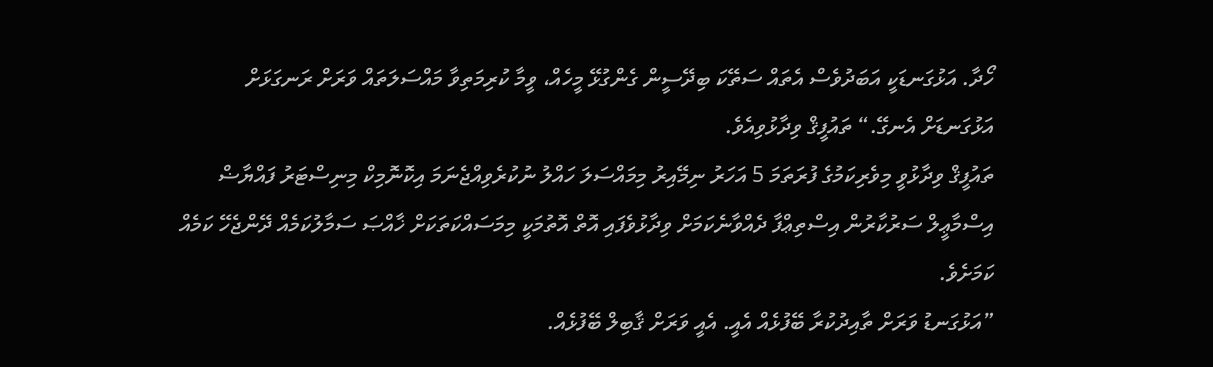ހޯދާ. އަޅުގަނޑަކީ އަބަދުވެސް އެތައް ސަތޭކަ ބިދޭސީން ގެންގުޅޭ މީހެއް، ވީމާ ކުރިމަތިވާ މައްސަލަތައް ވަރަށް ރަނގަޅަށް އަޅުގަނޑަށް އެނގޭ.“ ތައުފީޤް ވިދާޅުވިއެވެ.
ތައުފީޤް ވިދާޅުވީ މިވެރިކަމުގެ ފުރަތަމަ 5 އަހަރު ނިމޭއިރު މިމައްސަލަ ހައްލު ނުކުރެވިއްޖެނަމަ އިކޮނޮމިކް މިނިސްޓަރު ފައްޔާޟް އިސްމާޢީލް ސަރުކާރުން އިސްތިޢްފާ ދެއްވާނެކަމަށް ވިދާޅުވެފައި އޮތް އޮތުމަކީ މިމަސައްކަތަކަށް ޚާއްޞަ ސަމާލުކަމެއް ދޭންޖެހޭ ކަމެއް ކަމަށެވެ.
”އަޅުގަނޑު ވަރަށް ތާއިދުކުރާ ބޭފުޅެއް އެއީ. އެއީ ވަރަށް ޤާބިލް ބޭފުޅެއް.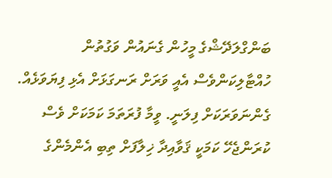ބަންގްލަދޭޝްގެ މީހުން ގެނައުން ވަގުތުން ހުއްޓާލިކަންވެސް އެއީ ވަރަށް ރަނގަޅަށް އެޅި ފިޔަވަޅެއް. ގެންނަވަރަކަށް ފިލަނީ. ވީމާ ފުރަތަމަ ކަމަކަށް ވެސް ކުރަންޖެހޭ ކަމަކީ ޤަވާއިދާ ޚިލާފަށް ތިބި އެންމެންގެ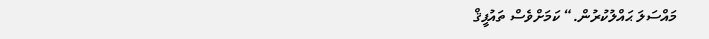މައްސަލަ ޙައްލުކުރުން.“ ކަމަށްވެސް ތައުފީޤް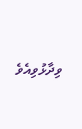ވިދާޅުވިއެވެ